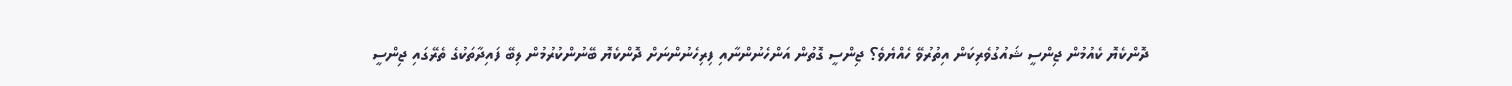ދޮންކެޔޮ ކެއުމުން ޖިންސީ ޝައުގުވެރިކަން އިތުރުވޭ ހެއްޔެވެ؟ ޖިންސީ ގޮތުން އަންހެނުންނާއި ފިރިހެނުންނަށް ދޮންކެޔޮ ބޭނުންކުރުމުން ލިބޭ ފައިދާތަކުގެ ތެރޭގައި ޖިންސީ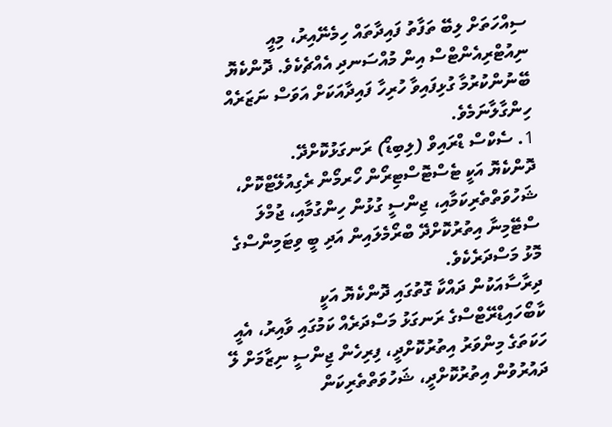ސިއްހަތަށް ލިބޭ ތަފާތު ފައިދާތައް ހިމެނޭއިރު، މިއީ ނިއުޓްރިއެންޓްސް އިން މުއްސަނދި އެއްޗެކެވެ. ދޮންކެޔޮ ބޭނުންކުރުމާ ގުޅިފައިވާ ހުރިހާ ފައިދާއަކަށް އަވަސް ނަޒަރެއް ހިންގާލާނަމެވެ.
1. ސެކްސް ޑްރައިވް (ލިބިޑޯ) ރަނގަޅުކޮށްދޭ.
ދޮންކެޔޮ އަކީ ޓެސްޓޮސްޓިރޯން ހޯރމޯން ރެގިއުލޭޓްކޮށް، ޝަހުވަތްތެރިކަމާއި، ޖިންސީ ގުޅުން ހިންގުމާއި، ޖުމްލަ ސްޓޭމިނާ އިތުރުކޮށްދޭ ބްރޯމެލައިން އަދި ބީ ވިޓަމިންސްގެ މޮޅު މަސްދަރެކެވެ.
ދިރާސާއަކުން ދައްކާ ގޮތުގައި ދޮންކެޔޮ އަކީ ކާބޯހައިޑްރޭޓްސްގެ ރަނގަޅު މަސްދަރެއް ކަމުގައި ވާއިރު، އެއީ ހަކަތަގެ މިންވަރު އިތުރުކޮށްދީ، ފިރިހެން ޖިންސީ ނިޒާމަށް ލޭ ދައުރުވުން އިތުރުކޮށްދީ، ޝަހުވަތްތެރިކަން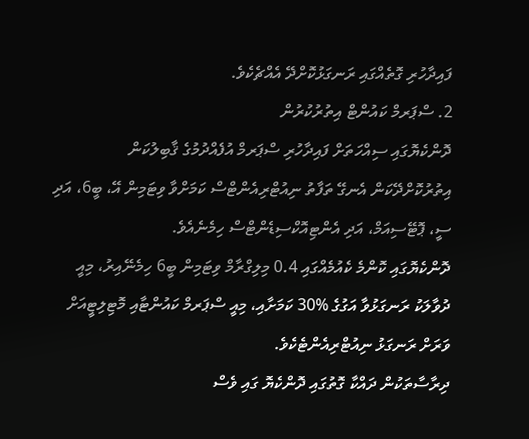ފައިދާހުރި ގޮތެއްގައި ރަނގަޅުކޮށްދޭ އެއްޗެކެވެ.
2. ސްޕަރމް ކައުންޓް އިތުރުކުރުން
ދޮންކެޔޮގައި ސިއްހަތަށް ފައިދާހުރި ސްޕަރމް އުފެއްދުމުގެ ޤާބިލުކަން އިތުރުކޮށްދޭކަން އެނގޭ ތަފާތު ނިއުޓްރިއެންޓްސް ކަމަށްވާ ވިޓަމިން އޭ، ބީ6، އަދި ސީ، ޕޮޓޭސިއަމް، އަދި އެންޓިއޮކްސިޑެންޓްސް ހިމެނެއެވެ.
ދޮންކެޔޮގައި ކޮންމެ ކެއުމެއްގައި 0.4 މިލިގްރާމް ވިޓަމިން ބީ6 ހިމެނޭއިރު، މިއީ ދުވާލަކު ރަނގަޅުވާ އަގުގެ %30 ކަމަށާއި، މިއީ ސްޕަރމް ކައުންޓާއި މޮޓިލިޓީއަށް ވަރަށް ރަނގަޅު ނިއުޓްރިއެންޓެކެވެ.
ދިރާސާތަކުން ދައްކާ ގޮތުގައި ދޮންކެޔޮ ގައި ވެސް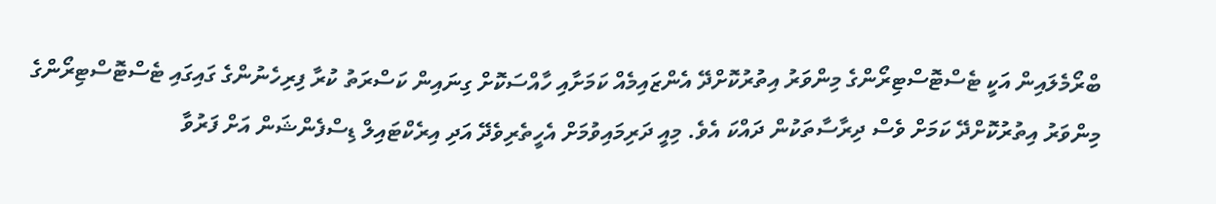ބްރޯމެލައިން އަކީ ޓެސްޓޮސްޓިރޯންގެ މިންވަރު އިތުރުކޮށްދޭ އެންޒައިމެއް ކަމަށާއި ހާއްސަކޮށް ގިނައިން ކަސްރަތު ކުރާ ފިރިހެނުންގެ ގައިގައި ޓެސްޓޮސްޓިރޯންގެ މިންވަރު އިތުރުކޮށްދޭ ކަމަށް ވެސް ދިރާސާތަކުން ދައްކަ އެވެ. މިއީ ދަރިމައިވުމަށް އެހީތެރިވެދޭ އަދި އިރެކްޓައިލް ޑިސްފެންޝަން އަށް ފަރުވާ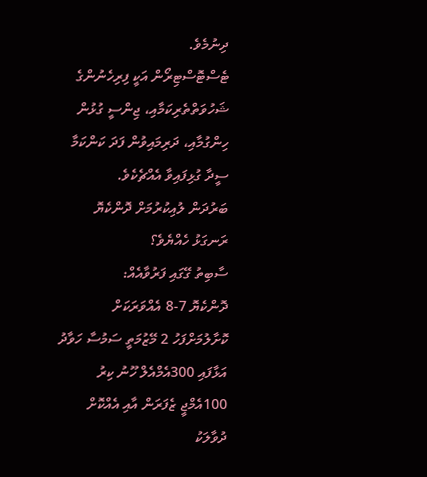ދިނުމެވެ.
ޓެސްޓޮސްޓިރޯން އަކީ ފިރިހެނުންގެ ޝަހުވަތްތެރިކަމާއި، ޖިންސީ ގުޅުން ހިންގުމާއި، ދަރިމައިވުން ފަދަ ކަންކަމާ ސީދާ ގުޅިފައިވާ އެއްޗެކެވެ.
ބަރުދަން ލުއިކުރުމަށް ދޮންކެޔޮ ރަނގަޅު ހެއްޔެވެ؟
ސާބިތު ގޭގައި ފަރުވާއެއް:
ދޮންކެޔޮ 7-8 އެއްވަރަކަށް ކޮށާލުމަށްފަހު 2 މޭޒުމަތީ ސަމުސާ ހަވާދު އަޅާފައި 300އެމްއެލް ހޫނު ކިރު 100އެމްޖީ ޒެފަރަން އާއި އެއްކޮށް ދުވާލަކު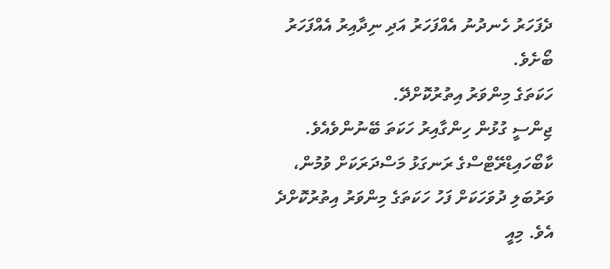ދެފަހަރު ހެނދުނު އެއްފަހަރު އަދި ނިދާއިރު އެއްފަހަރު ބޯށެވެ.
ހަކަތަގެ މިންވަރު އިތުރުކޮށްދޭ.
ޖިންސީ ގުޅުން ހިންގާއިރު ހަކަތަ ބޭނުންވެއެވެ. ކާބޯހައިޑްރޭޓްސްގެ ރަނގަޅު މަސްދަރަކަށް ވުމުން، ވަރުބަލި ދުވަހަކަށް ފަހު ހަކަތަގެ މިންވަރު އިތުރުކޮށްދެ އެވެ. މިއީ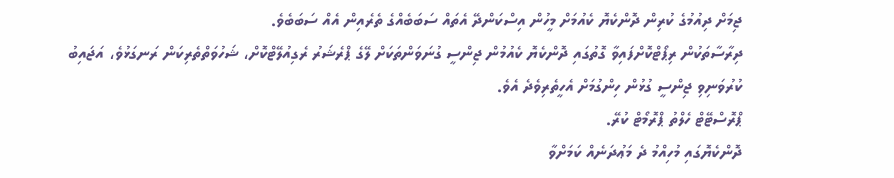ޖިމަށް ދިއުމުގެ ކުރިން ދޮންކެޔޮ ކެއުމަށް މީހުން އިސްކަންދޭ އެތައް ސަބަބެއްގެ ތެރެއިން އެއް ސަބަބެވެ.
ދިރާސާތަކުން ރިޕޯޓްކޮށްފައިވާ ގޮތުގައި ދޮންކެޔޮ ކެއުމުން ޖިންސީ ގުނަވަންތަކަށް ލޭގެ ޕްރެޝަރު ރެގިއުލޭޓްކޮށް، ޝަހުވަތްތެރިކަން ރަނގަޅުވެ، އަޖައިބު ކުރުވަނިވި ޖިންސީ ގުޅުން ހިންގުމަށް އެހީތެރިވެދެ އެވެ.
ޕްރޮސްޓޭޓް ހެލްތު ޕްރޮމޯޓް ކުރޭ.
ދޮންކެޔޮގައި މުހިއްމު ދެ މަޢުދަނެއް ކަމަށްވާ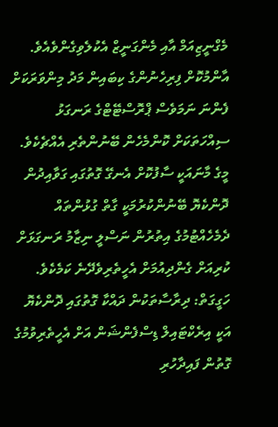މެގްނީޒިއަމް އާއި މެންގަނީޒް އެކުލެވިގެންވެއެވެ. އާންމުކޮށް ފިރިހެނުންގެ ކިބައިން މަދު މިންވަރަކަށް ފެންނަ ނަމަވެސް ޕްރޮސްޓޭޓްގެ ރަނގަޅު ސިއްހަތަކަށް ކޮންމެހެން ބޭނުންތެރި އެއްޗެކެވެ. މީގެ މާނައަކީ ސާފުކޮށް އެނގޭ ގޮތުގައި ގަވާއިދުން ދޮންކެޔޮ ބޭނުންކުރުމަކީ ގާތް ގުޅުންތައް ދެމެހެއްޓުމުގެ އިތުރުން ނަސްލީ ނިޒާމު ރަނގަޅަށް ކުރިއަށް ގެންދިއުމަށް އެހީތެރިވެދޭނެ ކަމެކެވެ.
ހަގީގަތް: ދިރާސާތަކުން ދައްކާ ގޮތުގައި ދޮންކެޔޮ އަކީ އިރެކްޓައިލް ޑިސްފެންޝަން އަށް އެހީތެރިވުމުގެ ގޮތުން ފައިދާހުރި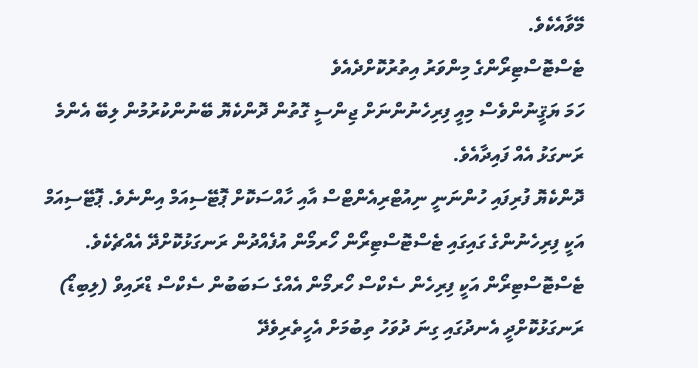މޭވާއެކެވެ.
ޓެސްޓޮސްޓިރޯންގެ މިންވަރު އިތުރުކޮށްދެއެވެ
ހަމަ ޔަޤީނުންވެސް މިއީ ފިރިހެނުންނަށް ޖިންސީ ގޮތުން ދޮންކެޔޮ ބޭނުންކުރުމުން ލިބޭ އެންމެ ރަނގަޅު އެއް ފައިދާއެވެ.
ދޮންކެޔޮ ފުރިފައި ހުންނަނީ ނިއުޓްރިއެންޓްސް އާއި ހާއްސަކޮށް ޕޮޓޭސިއަމް އިންނެވެ. ޕޮޓޭސިއަމް އަކީ ފިރިހެނުންގެ ގައިގައި ޓެސްޓޮސްޓިރޯން ހޯރމޯން އުފެއްދުން ރަނގަޅުކޮށްދޭ އެއްޗެކެވެ.
ޓެސްޓޮސްޓިރޯން އަކީ ފިރިހެން ސެކްސް ހޯރމޯން އެއްގެ ސަބަބުން ސެކްސް ޑްރައިވް (ލިބިޑޯ) ރަނގަޅުކޮށްދީ އެނދުގައި ގިނަ ދުވަހު ތިބުމަށް އެހީތެރިވެދޭ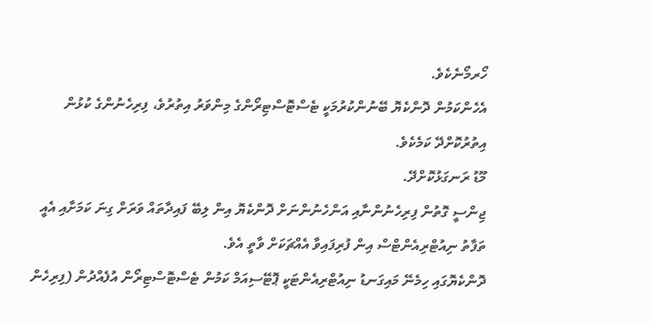ހޯރމޯނެކެވެ.
އެހެންކަމުން ދޮންކެޔޮ ބޭނުންކުރުމަކީ ޓެސްޓޮސްޓިރޯންގެ މިންވަރު އިތުރުވެ، ފިރިހެނުންގެ ކުޅުން އިތުރުކޮށްދޭ ކަމެކެވެ.
މޫޑު ރަނގަޅުކޮށްދޭ.
ޖިންސީ ގޮތުން ފިރިހެނުންނާއި އަންހެނުންނަށް ދޮންކެޔޮ އިން ލިބޭ ފައިދާތައް ވަރަށް ގިނަ ކަމަށާއި އެއީ ތަފާތު ނިއުޓްރިއެންޓްސް އިން ފުރިފައިވާ އެއްޗަކަށް ވާތީ އެވެ.
ދޮންކެޔޮގައި ހިމެނޭ މައިގަނޑު ނިއުޓްރިއެންޓަކީ ޕޮޓޭސިއަމް ކަމުން ޓެސްޓޮސްޓިރޯން އުފެއްދުން (ފިރިހެން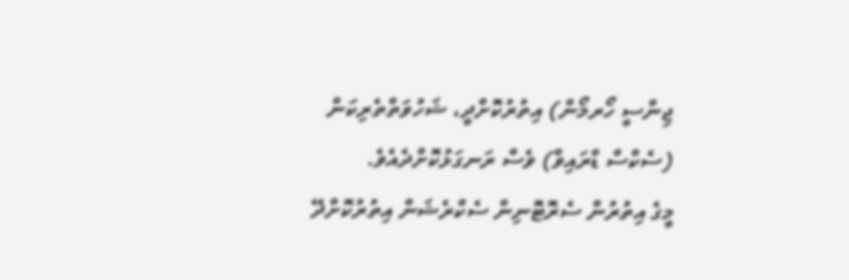ޖިންސީ ހޯރމޯން) އިތުރުކޮށްދީ، ޝަހުވަތްތެރިކަން (ސެކްސް ޑްރައިވް) ވެސް ރަނގަޅުކޮށްދެއެވެ.
މީގެ އިތުރުން ސެރޮޓޮނިން ސެކްރެޝަން އިތުރުކޮށްދޭ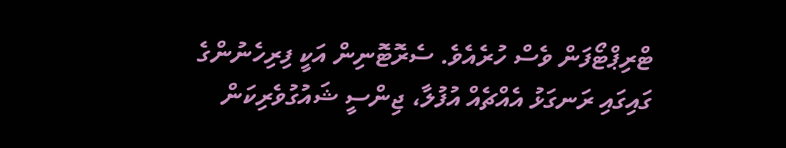ޓްރިޕްޓޯފަން ވެސް ހުރެއެވެ. ސެރޮޓޮނިން އަކީ ފިރިހެނުންގެ ގައިގައި ރަނގަޅު އެއްޗެއް އުފުލާ، ޖިންސީ ޝައުގުވެރިކަން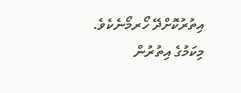އިތުރުކޮށްދޭ ހޯރމޯނެކެވެ.
މިކަމުގެ އިތުރުން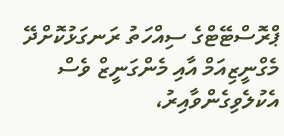ޕްރޮސްޓޭޓްގެ ސިއްހަތު ރަނގަޅުކޮށްދޭ މެގްނީޒިއަމް އާއި މެންގަނީޒް ވެސް އެކުލެވިގެންވާއިރު،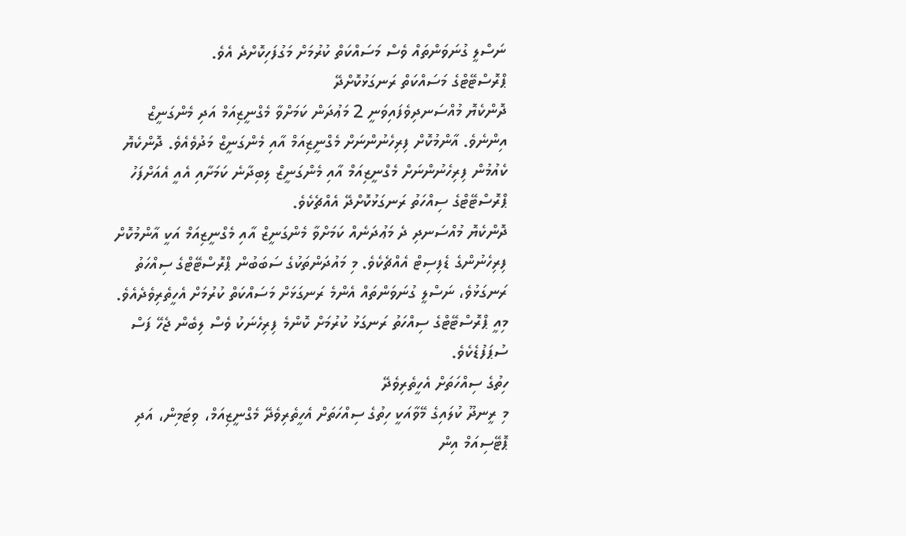ނަސްލީ ގުނަވަންތައް ވެސް މަސައްކަތް ކުރުމަށް މަގުފަހިކޮށްދެ އެވެ.
ޕްރޮސްޓޭޓްގެ މަސައްކަތް ރަނގަޅުކޮށްދޭ
ދޮންކެޔޮ މުއްސަނދިވެފައިވަނީ 2 މަޢުދަން ކަމަށްވާ މެގްނީޒިއަމް އަދި މެންގަނީޒް އިންނެވެ. އާންމުކޮށް ފިރިހެނުންނަށް މެގްނީޒިއަމް އާއި މެންގަނީޒް މަދުވެއެވެ. ދޮންކެޔޮ ކެއުމުން ފިރިހެނުންނަށް މެގްނީޒިއަމް އާއި މެންގަނީޒް ލިބިދާނެ ކަމަށާއި އެއީ އެއަށްފަހު ޕްރޮސްޓޭޓްގެ ސިއްހަތު ރަނގަޅުކޮށްދޭ އެއްޗެކެވެ.
ދޮންކެޔޮ މުއްސަނދި ދެ މަޢުދަނެއް ކަމަށްވާ މެންގަނީޒް އާއި މެގްނީޒިއަމް އަކީ އާންމުކޮށް ފިރިހެނުންގެ ޑެފިސިޓް އެއްޗެކެވެ. މި މައުދަންތަކުގެ ސަބަބުން ޕްރޮސްޓޭޓްގެ ސިއްހަތު ރަނގަޅުވެ، ނަސްލީ ގުނަވަންތައް އެންމެ ރަނގަޅަށް މަސައްކަތް ކުރުމަށް އެހީތެރިވެދެއެވެ. މިއީ ޕްރޮސްޓޭޓްގެ ސިއްހަތު ރަނގަޅު ކުރުމަށް ކޮންމެ ފިރިހެނަކު ވެސް ލިބެން ޖެހޭ ފަސް ސުޕަފުޑެކެވެ.
ހިތުގެ ސިއްހަތަށް އެހީތެރިވެދޭ
މި ރީނދޫ ކުލައިގެ މޭވާއަކީ ހިތުގެ ސިއްހަތަށް އެހީތެރިވެދޭ މެގްނީޒިއަމް، ވިޓަމިން، އަދި ޕޮޓޭސިއަމް އިން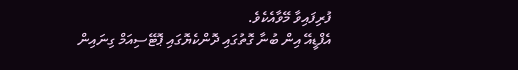ފުރިފައިވާ މޭވާއެކެވެ.
އެފްޑީއޭ އިން ބުނާ ގޮތުގައި ދޮންކެޔޮގައި ޕޮޓޭސިއަމް ގިނައިން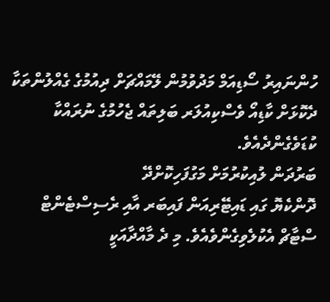ހުންނައިރު ސޯޑިއަމް މަދުވުމުން ލޭމައްޗަށް ދިއުމުގެ ގެއްލުންތަކާ ދެކޮޅަށް ކާޑިއޯ ވެސްކިއުލަރ ބަލިތައް ޖެހުމުގެ ނުރައްކާ ކުޑަވެގެންދެއެވެ.
ބަރުދަން ލުއިކުރުމަށް މަގުފަހިކޮށްދޭ
ދޮންކެޔޮ ގައި ޑައިޓޭރިއަން ފައިބަރ އާއި ރެސިސްޓެންޓް ސްޓާޗް އެކުލެވިގެންވެއެވެ. މި ދެ މާއްދާއަކީ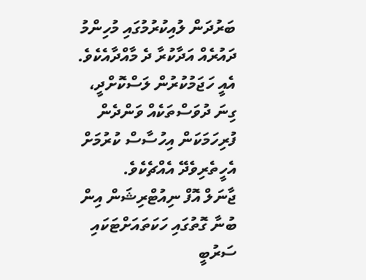ބަރުދަން ލުއިކުރުމުގައި މުހިންމު ދައުރެއް އަދާކުރާ ދެ މާއްދާއެކެވެ. އެއީ ހަޖަމުކުރުން ލަސްކޮށްދީ، ގިނަ ދުވަސްތަކެއް ވަންދެން ފުރިހަމަކަން އިހުސާސް ކުރުމަށް އެހީތެރިވެދޭ އެއްޗެކެވެ.
ޖާނަލް އޮފް ނިއުޓްރިޝަން އިން ބުނާ ގޮތުގައި ހަކަތައަށްޓަކައި ސަރުބީ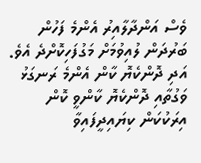ވެސް އަންދާލާއިރު އެންމެ ފަހުން ބަރުދަން ލުއިވުމަށް މަގުފަހިކޮށްދެ އެވެ.
އަދި ދޮންކެޔޮ ކާން އެންމެ ރަނގަޅު ވަގުތާއި ދޮންކެޔޮ ކާންވީ ކޮން އިރަކުކަން ކިޔައިދީފައިވާ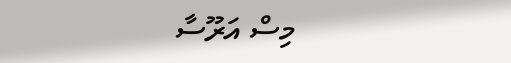މިސް އަރޫސާ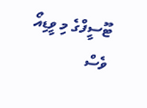ޓޫސީފްގެ މި ވީޑިއޯ ވެސް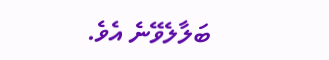ބަލާލެވޭނެ އެވެ.